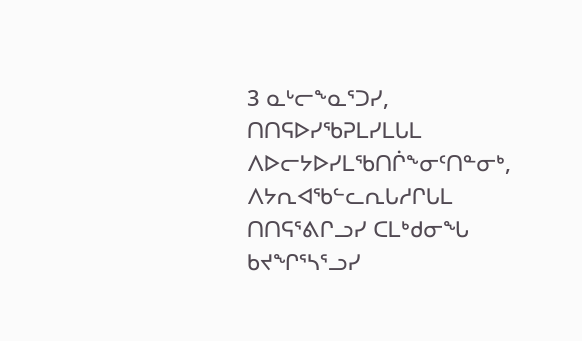3 ᓇᒡᓕᖕᓇᕐᑐᓯ, ᑎᑎᕋᐅᓯᖃᕈᒪᓯᒪᒐᒪ ᐱᐅᓕᔭᐅᓯᒪᖃᑎᒌᖕᓂᑦᑎᓐᓂᒃ, ᐱᔭᕆᐊᖃᓪᓚᕆᒐᓱᒋᒐᒪ ᑎᑎᕋᕐᕕᒋᓗᓯ ᑕᒪᒃᑯᓂᖓ ᑲᔪᖏᕐᓴᕐᓗᓯ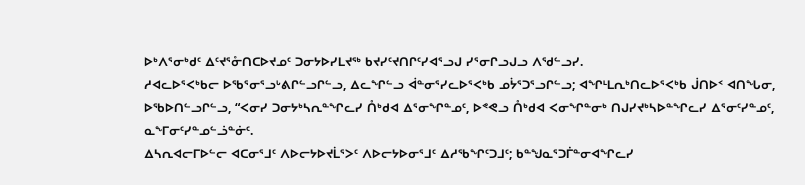ᐅᒃᐱᕐᓂᒃᑯᑦ ᐃᑦᔪᕐᓁᑎᑕᐅᔪᓄᑦ ᑐᓂᔭᐅᓯᒪᔪᖅ ᑲᔪᓯᑦᔪᑎᒋᑦᓯᐊᕐᓗᒍ ᓯᕐᓂᒋᓗᒍᓗ ᐱᖁᓪᓗᓯ.
ᓱᐊᓚᐅᕐᐸᒃᑲᓕ ᐅᖃᕐᓂᕐᓗᒡᕕᒋᓪᓗᒋᓪᓗ, ᐃᓚᖏᓪᓗ ᐋᓐᓂᕐᓯᓚᐅᕐᐸᒃᑲ ᓄᔮᕐᑐᕐᓗᒋᓪᓗ; ᐊᖏᒻᒪᕆᒃᑎᓚᐅᕐᐸᒃᑲ ᒎᑎᐅᑉ ᐊᑎᖓᓂ, ᐅᖃᐅᑎᓪᓗᒋᓪᓗ, “ᐸᓂᓯ ᑐᓂᔭᒃᓴᕆᓐᖏᓚᓯ ᑍᒃᑯᐊ ᐃᕐᓂᖏᓐᓄᑦ, ᐅᕝᕙᓗ ᑍᒃᑯᐊ ᐸᓂᖏᓐᓂᒃ ᑎᒍᓯᔪᒃᓴᐅᓐᖏᓚᓯ ᐃᕐᓂᑦᓯᓐᓄᑦ, ᓇᖕᒥᓂᑦᓯᓐᓄᓪᓘᓐᓃᑦ.
ᐃᓴᕆᐊᓕᒥᐅᓪᓕ ᐊᑕᓂᕐᒧᑦ ᐱᐅᓕᔭᐅᔪᒫᕐᐳᑦ ᐱᐅᓕᔭᐅᓂᕐᒧᑦ ᐃᓱᖃᖏᑦᑐᒧᑦ; ᑲᓐᖑᓇᕐᑐᒦᓐᓂᐊᖏᓚᓯ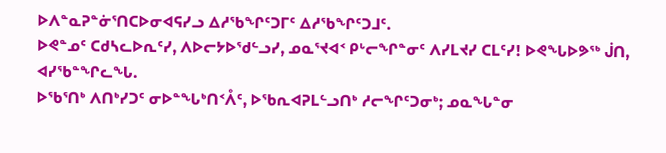ᐅᐱᓐᓇᕈᓐᓃᕐᑎᑕᐅᓂᐊᕋᓯᓗ ᐃᓱᖃᖏᑦᑐᒥᑦ ᐃᓱᖃᖏᑦᑐᒧᑦ.
ᐅᕙᓐᓄᑦ ᑕᑯᓴᓚᐅᕆᑦᓯ, ᐱᐅᓕᔭᐅᖁᓪᓗᓯ, ᓄᓇᕐᔪᐊᑉ ᑭᒡᓕᖏᓐᓂᑦ ᐱᓯᒪᔪᓯ ᑕᒪᑦᓯ! ᐅᕙᖓᐅᕗᖅ ᒎᑎ, ᐊᓯᖃᓐᖏᓚᖓ.
ᐅᖃᕐᑎᒃ ᐱᑎᒃᓯᑐᑦ ᓂᐅᓐᖓᒃᑎᑉᐰᑦ, ᐅᖃᕆᐊᕈᒪᓪᓗᑎᒃ ᓱᓕᖏᑦᑐᓂᒃ; ᓄᓇᖓᓐᓂ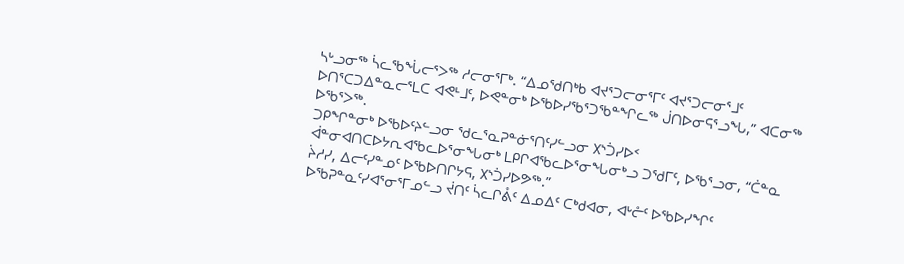ᓴᒡᓗᓂᖅ ᓵᓚᖃᖔᓕᕐᐳᖅ ᓱᓕᓂᕐᒥᒃ. “ᐃᓄᖁᑎᒃᑲ ᐊᔪᕐᑐᓕᓂᕐᒥᑦ ᐊᔪᕐᑐᓕᓂᕐᒧᑦ ᐅᑎᕐᑕᑐᐃᓐᓇᓕᕐᒪᑕ ᐊᕙᒻᒧᑦ, ᐅᕙᓐᓂᒃ ᐅᖃᐅᓯᖃᕐᑐᖃᓐᖏᓚᖅ ᒎᑎᐅᓂᕋᕐᓗᖓ,” ᐊᑕᓂᖅ ᐅᖃᕐᐳᖅ.
ᑐᑭᖏᓐᓂᒃ ᐅᖃᐅᑦᔨᓪᓗᓂ ᖁᓚᕐᓇᕈᓐᓃᕐᑎᑦᓯᓪᓗᓂ ᙭ᔅᑑᓯᐅᑉ ᐋᓐᓂᐊᑎᑕᐅᔭᕆᐊᖃᓚᐅᕐᓂᖓᓂᒃ ᒪᑭᒋᐊᖃᓚᐅᕐᓂᖓᓂᒃᓗ ᑐᖁᒥᑦ, ᐅᖃᕐᓗᓂ, “ᑖᓐᓇ ᔩᓱᓯ, ᐃᓕᑦᓯᓐᓄᑦ ᐅᖃᐅᑎᒋᔭᕋ, ᙭ᔅᑑᓯᐅᕗᖅ.”
ᐅᖃᕈᓐᓇᑦᓯᐊᕐᓂᕐᒥᓄᓪᓗ ᔫᑎᑦ ᓵᓚᒋᕔᑦ ᐃᓄᐃᑦ ᑕᒃᑯᐊᓂ, ᐊᒡᓔᑦ ᐅᖃᐅᓯᖏᑦ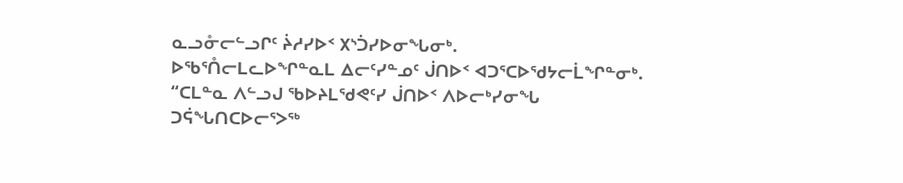ᓇᓗᓁᓕᓪᓗᒋᑦ ᔩᓱᓯᐅᑉ ᙭ᔅᑑᓯᐅᓂᖓᓂᒃ.
ᐅᖃᕐᑍᓕᒪᓚᐅᖏᓐᓇᒪ ᐃᓕᑦᓯᓐᓄᑦ ᒎᑎᐅᑉ ᐊᑐᕐᑕᐅᖁᔭᓕᒫᖏᓐᓂᒃ.
“ᑕᒪᓐᓇ ᐱᓪᓗᒍ ᖃᐅᔨᒪᖁᕙᑦᓯ ᒎᑎᐅᑉ ᐱᐅᓕᒃᓯᓂᖓ ᑐᕌᖓᑎᑕᐅᓕᕐᐳᖅ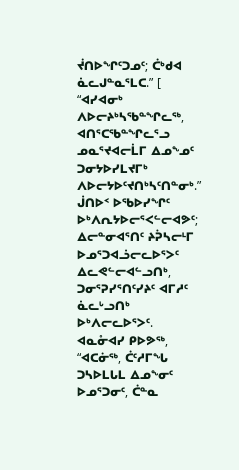ᔫᑎᐅᖏᑦᑐᓄᑦ; ᑖᒃᑯᐊ ᓈᓚᒍᓐᓇᕐᒪᑕ.” [
“ᐊᓯᐊᓂᒃ ᐱᐅᓕᔨᒃᓴᖃᓐᖏᓚᖅ, ᐊᑎᕐᑕᖃᓐᖏᓚᕐᓗ ᓄᓇᕐᔪᐊᓕᒫᒥ ᐃᓄᖕᓄᑦ ᑐᓂᔭᐅᓯᒪᔪᒥᒃ ᐱᐅᓕᔭᐅᑦᔪᑎᒃᓴᑦᑎᓐᓂᒃ.”
ᒎᑎᐅᑉ ᐅᖃᐅᓯᖏᑦ ᐅᒃᐱᕆᔭᐅᓕᕐᐸᓪᓕᐊᕗᑦ; ᐃᓕᓐᓂᐊᕐᑎᑦ ᔨᕉᓴᓕᒻᒥ ᐅᓄᕐᑐᐊᓘᓕᓚᐅᕐᐳᑦ ᐃᓚᕙᓪᓕᐊᓪᓗᑎᒃ, ᑐᓂᕐᕈᓯᕐᑎᑦᓯᔨᑦ ᐊᒥᓱᑦ ᓈᓚᒡᓗᑎᒃ ᐅᒃᐱᓕᓚᐅᕐᐳᑦ.
ᐊᓇᓁᐊᓯ ᑭᐅᕗᖅ, “ᐊᑕᓃᖅ, ᑖᑦᓱᒥᖓ ᑐᓴᐅᒪᒐᒪ ᐃᓄᖕᓂᑦ ᐅᓄᕐᑐᓂᑦ, ᑖᓐᓇ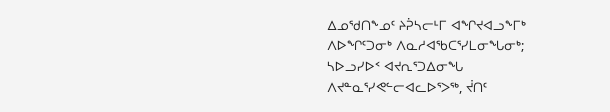ᐃᓄᖁᑎᖕᓄᑦ ᔨᕉᓴᓕᒻᒥ ᐊᖏᔪᐊᓗᖕᒥᒃ ᐱᐅᖏᑦᑐᓂᒃ ᐱᓇᓱᐊᖃᑕᕐᓯᒪᓂᖓᓂᒃ;
ᓴᐅᓗᓯᐅᑉ ᐊᔪᕆᕐᑐᐃᓂᖓ ᐱᔪᓐᓇᕐᓯᕙᓪᓕᐊᓚᐅᕐᐳᖅ, ᔫᑎᑦ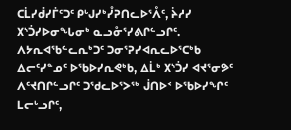ᑕᒫᓯᑰᓯᒦᑦᑐᑦ ᑭᒡᒍᓯᒃᓮᕈᑎᓚᐅᕐᐰᑦ, ᔩᓱᓯ ᙭ᔅᑑᓯᐅᓂᖓᓂᒃ ᓇᓗᓁᕐᓯᕕᒋᓪᓗᒋᑦ.
ᐱᔭᕆᐊᖃᓪᓚᕆᒃᑐᑦ ᑐᓂᕐᕈᓯᐊᕆᓚᐅᕐᑕᒃᑲ ᐃᓕᑦᓯᓐᓄᑦ ᐅᖃᐅᓯᕆᕙᒃᑲ, ᐃᒫᒃ ᙭ᔅᑑᓯ ᐊᔪᕐᓂᕗᑦ ᐱᑦᔪᑎᒋᓪᓗᒋᑦ ᑐᖁᓚᐅᕐᐳᖅ ᒎᑎᐅᑉ ᐅᖃᐅᓯᖏᑦ ᒪᓕᒡᓗᒋᑦ,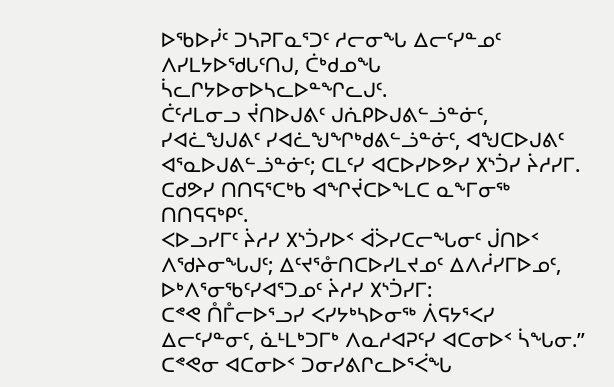ᐅᖃᐅᓰᑦ ᑐᓴᕈᒥᓇᕐᑐᑦ ᓱᓕᓂᖓ ᐃᓕᑦᓯᓐᓄᑦ ᐱᓯᒪᔭᐅᖁᒐᑦᑎᒍ, ᑖᒃᑯᓄᖓ ᓵᓚᒋᔭᐅᓂᐅᓴᓚᐅᓐᖏᓚᒍᑦ.
ᑖᑦᓱᒪᓂᓗ ᔫᑎᐅᒍᕕᑦ ᒍᕇᑭᐅᒍᕕᓪᓘᓐᓃᑦ, ᓯᐊᓛᖑᒍᕕᑦ ᓯᐊᓛᖑᖏᒃᑯᕕᓪᓘᓐᓃᑦ, ᐊᖑᑕᐅᒍᕕᑦ ᐊᕐᓇᐅᒍᕕᓪᓘᓐᓃᑦ; ᑕᒪᑦᓯ ᐊᑕᐅᓯᐅᕗᓯ ᙭ᔅᑑᓯ ᔩᓱᓯᒥ.
ᑕᑯᕗᓯ ᑎᑎᕋᕐᑕᒃᑲ ᐊᖏᔫᑕᐅᖕᒪᑕ ᓇᖕᒥᓂᖅ ᑎᑎᕋᕋᒃᑭᑦ.
ᐸᐅᓗᓯᒥᑦ ᔩᓱᓯ ᙭ᔅᑑᓯᐅᑉ ᐋᐴᓯᑕᓕᖓᓂᑦ ᒎᑎᐅᑉ ᐱᖁᔨᓂᖓᒍᑦ; ᐃᑦᔪᕐᓁᑎᑕᐅᓯᒪᔪᓄᑦ ᐃᐱᓲᓯᒥᐅᓄᑦ, ᐅᒃᐱᕐᓂᖃᑦᓯᐊᕐᑐᓄᑦ ᔩᓱᓯ ᙭ᔅᑑᓯᒥ:
ᑕᕝᕙ ᑍᒤᓕᐅᕐᓗᓯ ᐸᓯᔭᒃᓴᐅᓂᖅ ᐲᕋᔭᕐᐸᓯ ᐃᓕᑦᓯᓐᓂᑦ, ᓈᒻᒪᒃᑐᒥᒃ ᐱᓇᓱᐊᕈᑦᓯ ᐊᑕᓂᐅᑉ ᓵᖓᓂ.”
ᑕᕝᕙᓂ ᐊᑕᓂᐅᑉ ᑐᓂᓯᕕᒋᓚᐅᕐᐹᖓ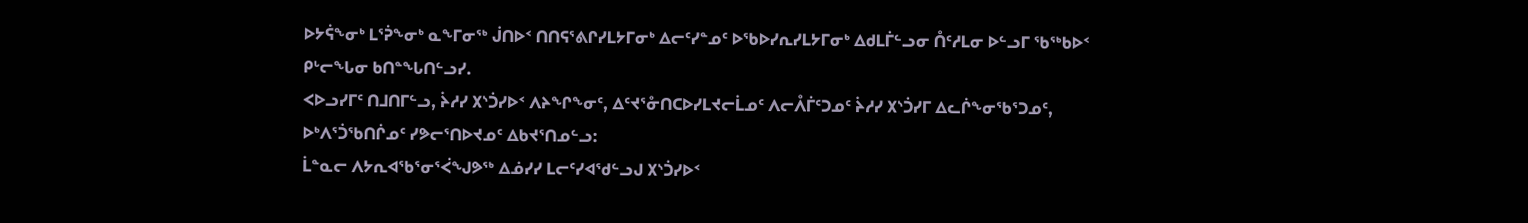ᐅᔭᕌᖕᓂᒃ ᒪᕐᕉᖕᓂᒃ ᓇᖕᒥᓂᖅ ᒎᑎᐅᑉ ᑎᑎᕋᕐᕕᒋᓯᒪᔭᒥᓂᒃ ᐃᓕᑦᓯᓐᓄᑦ ᐅᖃᐅᓯᕆᓯᒪᔭᒥᓂᒃ ᐃᑯᒪᒦᓪᓗᓂ ᑍᑦᓱᒪᓂ ᐅᓪᓗᒥ ᖃᖅᑲᐅᑉ ᑭᒡᓕᖓᓂ ᑲᑎᓐᖓᑎᓪᓗᓯ.
ᐸᐅᓗᓯᒥᑦ ᑎᒧᑎᒥᓪᓗ, ᔩᓱᓯ ᙭ᔅᑑᓯᐅᑉ ᐱᔨᖏᖕᓂᑦ, ᐃᑦᔪᕐᓁᑎᑕᐅᓯᒪᔪᓕᒫᓄᑦ ᐱᓕᐰᒦᑦᑐᓄᑦ ᔩᓱᓯ ᙭ᔅᑑᓯᒥ ᐃᓚᒌᖕᓂᖃᕐᑐᓄᑦ, ᐅᒃᐱᕐᑑᖃᑎᒌᓄᑦ ᓯᕗᓕᕐᑎᐅᔪᓄᑦ ᐃᑲᔪᕐᑎᓄᓪᓗ:
ᒫᓐᓇᓕ ᐱᔭᕆᐊᖃᕐᓂᕐᐹᖑᕗᖅ ᐃᓅᓯᓯ ᒪᓕᑦᓯᐊᖁᓪᓗᒍ ᙭ᔅᑑᓯᐅᑉ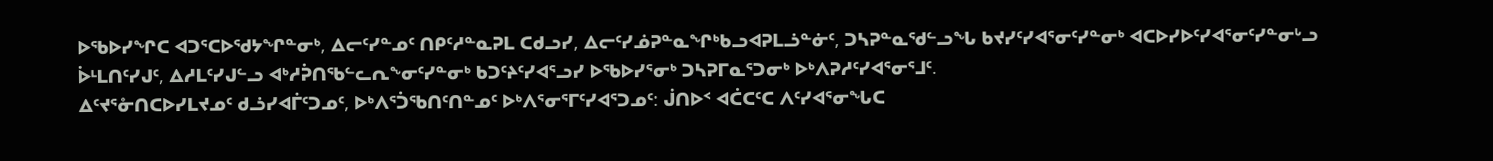ᐅᖃᐅᓯᖏᑕ ᐊᑐᕐᑕᐅᖁᔭᖏᓐᓂᒃ, ᐃᓕᑦᓯᓐᓄᑦ ᑎᑭᑦᓱᓐᓇᕈᒪ ᑕᑯᓗᓯ, ᐃᓕᑦᓯᓅᕈᓐᓇᖏᒃᑲᓗᐊᕈᒪᓘᓐᓃᑦ, ᑐᓴᕈᓐᓇᖁᓪᓗᖓ ᑲᔪᓯᑦᓯᐊᕐᓂᑦᓯᓐᓂᒃ ᐊᑕᐅᓯᐅᑦᓯᐊᕐᓂᑦᓯᓐᓂᒡᓗ ᐆᒻᒪᑎᑦᓯᒍᑦ, ᐃᓱᒪᑦᓯᒍᓪᓗ ᐊᒃᓱᕉᑎᖃᓪᓚᕆᖕᓂᑦᓯᓐᓂᒃ ᑲᑐᑦᔨᑦᓯᐊᕐᓗᓯ ᐅᖃᐅᓯᕐᓂᒃ ᑐᓴᕈᒥᓇᕐᑐᓂᒃ ᐅᒃᐱᕈᓱᑦᓯᐊᕐᓂᕐᒧᑦ.
ᐃᑦᔪᕐᓁᑎᑕᐅᓯᒪᔪᓄᑦ ᑯᓘᓯᐊᒦᑦᑐᓄᑦ, ᐅᒃᐱᕐᑑᖃᑎᑦᑎᓐᓄᑦ ᐅᒃᐱᕐᓂᕐᒥᑦᓯᐊᕐᑐᓄᑦ: ᒎᑎᐅᑉ ᐊᑖᑕᑦᑕ ᐱᑦᓯᐊᕐᓂᖓᑕ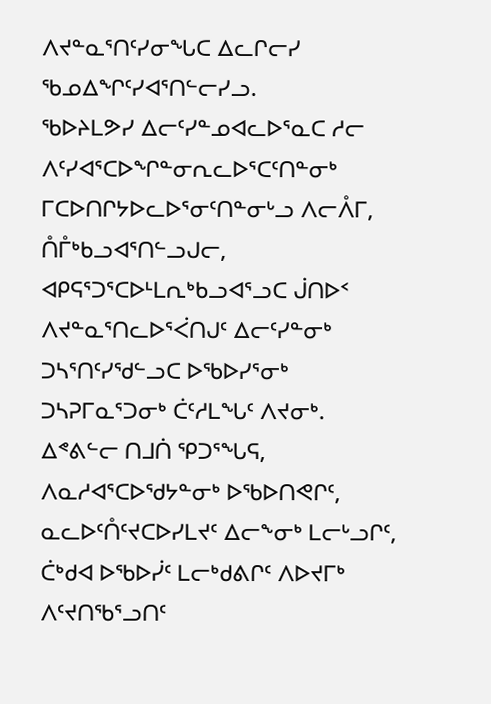ᐱᔪᓐᓇᕐᑎᑦᓯᓂᖓᑕ ᐃᓚᒋᓕᓯ ᖃᓄᐃᖏᑦᓯᐊᕐᑎᓪᓕᓯᓗ.
ᖃᐅᔨᒪᕗᓯ ᐃᓕᑦᓯᓐᓄᐊᓚᐅᕐᓇᑕ ᓱᓕ ᐱᑦᓯᐊᕐᑕᐅᖏᓐᓂᕆᓚᐅᕐᑕᑦᑎᓐᓂᒃ ᒥᑕᐅᑎᒋᔭᐅᓚᐅᕐᓂᑦᑎᓐᓂᒡᓗ ᐱᓕᐰᒥ, ᑍᒤᒃᑲᓗᐊᕐᑎᓪᓗᒍᓕ, ᐊᑭᕋᕐᑐᕐᑕᐅᒻᒪᕆᒃᑲᓗᐊᕐᓗᑕ ᒎᑎᐅᑉ ᐱᔪᓐᓇᕐᑎᓚᐅᕐᐹᑎᒍᑦ ᐃᓕᑦᓯᓐᓂᒃ ᑐᓴᕐᑎᑦᓯᖁᓪᓗᑕ ᐅᖃᐅᓯᕐᓂᒃ ᑐᓴᕈᒥᓇᕐᑐᓂᒃ ᑖᑦᓱᒪᖓᑦ ᐱᔪᓂᒃ.
ᐃᕝᕕᓪᓕ ᑎᒧᑏ ᕿᑐᕐᖓᕋ, ᐱᓇᓱᐊᕐᑕᐅᖁᔭᓐᓂᒃ ᐅᖃᐅᑎᕙᒋᑦ, ᓇᓚᐅᑦᑍᑦᔪᑕᐅᓯᒪᔪᑦ ᐃᓕᖕᓂᒃ ᒪᓕᒡᓗᒋᑦ, ᑖᒃᑯᐊ ᐅᖃᐅᓰᑦ ᒪᓕᒃᑯᕕᒋᑦ ᐱᐅᔪᒥᒃ ᐱᑦᔪᑎᖃᕐᓗᑎᑦ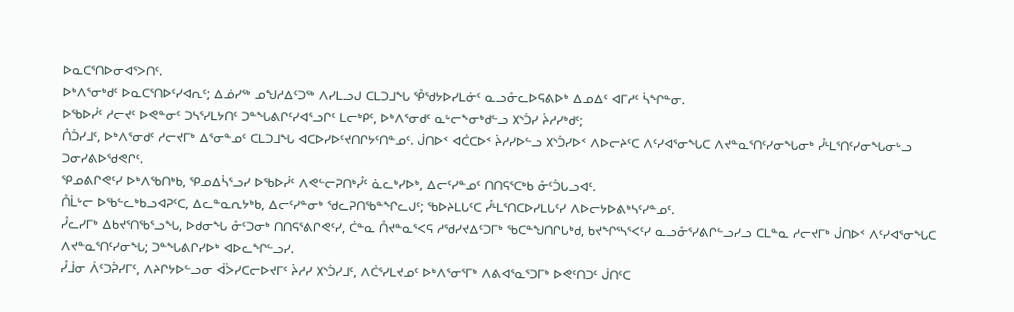ᐅᓇᑕᕐᑎᐅᓂᐊᕐᐳᑎᑦ.
ᐅᒃᐱᕐᓂᒃᑯᑦ ᐅᓇᑕᕐᑎᐅᑦᓯᐊᕆᑦ; ᐃᓅᓯᖅ ᓄᖑᓱᐃᑦᑐᖅ ᐱᓯᒪᓗᒍ ᑕᒪᑐᒧᖓ ᕾᖁᔭᐅᓯᒪᓃᑦ ᓇᓗᓁᓚᐅᕋᕕᐅᒃ ᐃᓄᐃᑦ ᐊᒥᓱᑦ ᓵᖏᓐᓂ.
ᐅᖃᐅᓰᑦ ᓱᓕᔪᑦ ᐅᕙᓐᓂᑦ ᑐᓴᕐᓯᒪᔭᑎᑦ ᑐᓐᖓᕕᒋᑦᓯᐊᕐᓗᒋᑦ ᒪᓕᒃᑭᑦ, ᐅᒃᐱᕐᓂᑯᑦ ᓇᒡᓕᖕᓂᒃᑯᓪᓗ ᙭ᔅᑑᓯ ᔩᓱᓯᒃᑯᑦ;
ᑍᑑᓯᒧᑦ, ᐅᒃᐱᕐᓂᑯᑦ ᓱᓕᔪᒥᒃ ᐃᕐᓂᓐᓄᑦ ᑕᒪᑐᒧᖓ ᐊᑕᐅᓯᐅᑦᔪᑎᒋᔭᑦᑎᓐᓄᑦ. ᒎᑎᐅᑉ ᐊᑖᑕᐅᑉ ᔩᓱᓯᐅᓪᓗ ᙭ᔅᑑᓯᐅᑉ ᐱᐅᓕᔨᑦᑕ ᐱᑦᓯᐊᕐᓂᖓᑕ ᐱᔪᓐᓇᕐᑎᑦᓯᓂᖓᓂᒃ ᓮᒻᒪᕐᑎᑦᓯᓂᖓᓂᒡᓗ ᑐᓂᓯᕕᐅᖁᕙᒋᑦ.
ᕿᓄᕕᒋᕙᑦᓯ ᐅᒃᐱᖃᑎᒃᑲ, ᕿᓄᐃᓵᕐᓗᓯ ᐅᖃᐅᓰᑦ ᐱᕙᓪᓕᕈᑎᒃᓮᑦ ᓈᓚᒃᓯᐅᒃ, ᐃᓕᑦᓯᓐᓄᑦ ᑎᑎᕋᕐᑕᒃᑲ ᓁᑦᑑᒐᓗᐊᑦ.
ᑍᒫᒡᓕ ᐅᖃᓪᓚᒃᑲᓗᐊᕈᑦᑕ, ᐃᓚᓐᓇᕆᔭᒃᑲ, ᐃᓕᑦᓯᓐᓂᒃ ᖁᓚᕈᑎᖃᓐᖏᓚᒍᑦ; ᖃᐅᔨᒪᒐᑦᑕ ᓮᒻᒪᕐᑎᑕᐅᓯᒪᒐᑦᓯ ᐱᐅᓕᔭᐅᕕᒃᓴᑦᓯᓐᓄᑦ.
ᓮᓚᓯᒥᒃ ᐃᑲᔪᕐᑎᖃᕐᓗᖓ, ᐅᑯᓂᖓ ᓁᑦᑐᓂᒃ ᑎᑎᕋᕐᕕᒋᕙᑦᓯ, ᑖᓐᓇ ᑍᔪᓐᓇᕐᐸᕋ ᓱᖁᓯᔪᐃᑦᑐᒥᒃ ᖃᑕᓐᖑᑎᒋᒐᒃᑯ, ᑲᔪᖏᕐᓴᕐᐸᑦᓯ ᓇᓗᓁᕐᓯᕕᒋᓪᓗᓯᓗ ᑕᒪᓐᓇ ᓱᓕᔪᒥᒃ ᒎᑎᐅᑉ ᐱᑦᓯᐊᕐᓂᖓᑕ ᐱᔪᓐᓇᕐᑎᑦᓯᓂᖓ; ᑐᓐᖓᕕᒋᓯᐅᒃ ᐊᐅᓚᖏᓪᓗᓯ.
ᓮᒨᓂ ᐲᑦᑐᕉᓯᒥᑦ, ᐱᔨᒋᔭᐅᓪᓗᓂ ᐋᐴᓯᑕᓕᐅᔪᒥᑦ ᔩᓱᓯ ᙭ᔅᑑᓯᒧᑦ, ᐱᑖᕐᓯᒪᔪᓄᑦ ᐅᒃᐱᕐᓂᕐᒥᒃ ᐱᕕᐊᕐᓇᕐᑐᒥᒃ ᐅᕙᑦᑎᑐᑦ ᒎᑎᑦᑕ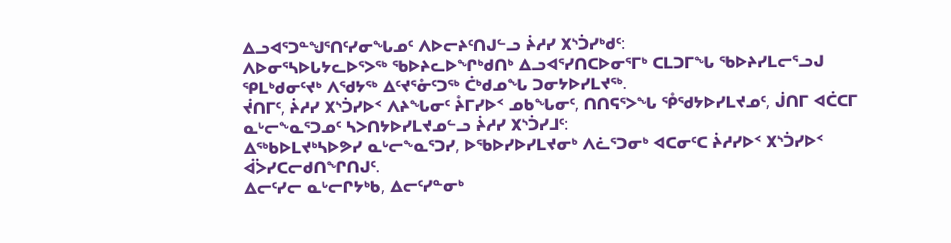ᐃᓗᐊᕐᑐᓐᖑᕐᑎᑦᓯᓂᖓᓄᑦ ᐱᐅᓕᔨᑦᑎᒍᓪᓗ ᔩᓱᓯ ᙭ᔅᑑᓯᒃᑯᑦ:
ᐱᐅᓂᕐᓴᐅᒐᔭᓚᐅᕐᐳᖅ ᖃᐅᔨᓚᐅᖏᒃᑯᑎᒃ ᐃᓗᐊᕐᓯᑎᑕᐅᓂᕐᒥᒃ ᑕᒪᑐᒥᖓ ᖃᐅᔨᓯᒪᓕᕐᓗᒍ ᕿᒪᒃᑯᓂᑦᔪᒃ ᐱᖁᔭᖅ ᐃᑦᔪᕐᓁᑦᑐᖅ ᑖᒃᑯᓄᖓ ᑐᓂᔭᐅᓯᒪᔪᖅ.
ᔫᑎᒥᑦ, ᔩᓱᓯ ᙭ᔅᑑᓯᐅᑉ ᐱᔨᖓᓂᑦ ᔧᒥᓯᐅᑉ ᓄᑲᖓᓂᑦ, ᑎᑎᕋᕐᐳᖓ ᕾᖁᔭᐅᓯᒪᔪᓄᑦ, ᒎᑎᒥ ᐊᑖᑕᒥ ᓇᒡᓕᖕᓇᕐᑐᓄᑦ ᓴᐳᑎᔭᐅᓯᒪᔪᓄᓪᓗ ᔩᓱᓯ ᙭ᔅᑑᓯᒧᑦ:
ᐃᖅᑲᐅᒪᔪᒃᓴᐅᕗᓯ ᓇᒡᓕᖕᓇᕐᑐᓯ, ᐅᖃᐅᓯᐅᓯᒪᔪᓂᒃ ᐱᓛᕐᑐᓂᒃ ᐊᑕᓂᑦᑕ ᔩᓱᓯᐅᑉ ᙭ᔅᑑᓯᐅᑉ ᐋᐴᓯᑕᓕᑯᑎᖏᑎᒍᑦ.
ᐃᓕᑦᓯᓕ ᓇᒡᓕᒋᔭᒃᑲ, ᐃᓕᑦᓯᓐᓂᒃ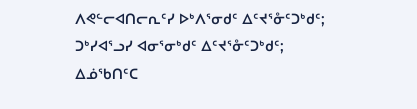ᐱᕙᓪᓕᐊᑎᓕᕆᑦᓯ ᐅᒃᐱᕐᓂᑯᑦ ᐃᑦᔪᕐᓁᑦᑐᒃᑯᑦ; ᑐᒃᓯᐊᕐᓗᓯ ᐊᓂᕐᓂᒃᑯᑦ ᐃᑦᔪᕐᓁᑦᑐᒃᑯᑦ;
ᐃᓅᖃᑎᑦᑕ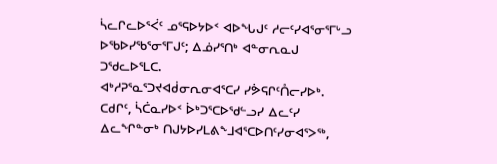ᓵᓚᒋᓚᐅᕐᐹᑦ ᓄᕐᕋᐅᔭᐅᑉ ᐊᐅᖓᒍᑦ ᓱᓕᑦᓯᐊᕐᓂᕐᒥᒡᓗ ᐅᖃᐅᓯᖃᕐᓂᕐᒥᒍᑦ; ᐃᓅᓯᕐᑎᒃ ᐊᓐᓂᕆᓇᒍ ᑐᖁᓚᐅᕐᒪᑕ.
ᐊᒃᓱᕈᕐᓇᕐᑐᔪᐊᑰᓂᕆᓂᐊᕐᑕᓯ ᓯᕘᕋᒋᑦᑍᓕᓯᐅᒃ. ᑕᑯᒋᑦ, ᓵᑖᓇᓯᐅᑉ ᐆᒃᑐᕐᑕᐅᖁᓪᓗᓯ ᐃᓚᑦᓯ ᐃᓚᖏᓐᓂᒃ ᑎᒍᔭᐅᓯᒪᕕᖕᒧᐊᕐᑕᐅᑎᑦᓯᓂᐊᕐᐳᖅ,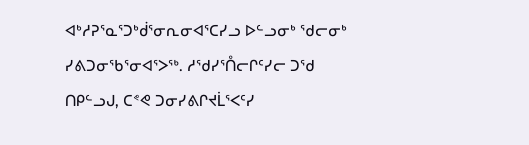ᐊᒃᓱᕈᕐᓇᕐᑐᒃᑰᕐᓂᕆᓂᐊᕐᑕᓯᓗ ᐅᓪᓗᓂᒃ ᖁᓕᓂᒃ ᓯᕕᑐᓂᖃᕐᓂᐊᕐᐳᖅ. ᓱᖁᓯᕐᑍᓕᒋᑦᓯᓕ ᑐᖁ ᑎᑭᓪᓗᒍ, ᑕᕝᕙ ᑐᓂᓯᕕᒋᔪᒫᕐᐸᑦᓯ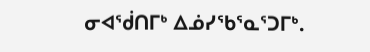ᓂᐊᖂᑎᒥᒃ ᐃᓅᓯᖃᕐᓇᕐᑐᒥᒃ.